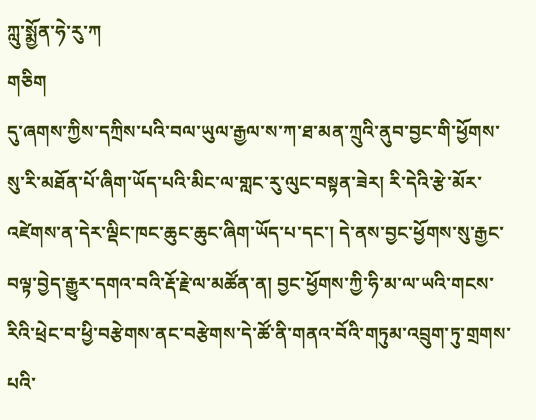ཀླུ་སྨྱོན་ཧེ་རུ་ཀ
གཅིག
དུ་ཞགས་ཀྱིས་དཀྲིས་པའི་བལ་ཡུལ་རྒྱལ་ས་ཀ་ཐ་མན་ཀྲུའི་ནུབ་བྱང་གི་ཕྱོགས་སུ་རི་མཐོན་པོ་ཞིག་ཡོད་པའི་མིང་ལ་གླང་རུ་ལུང་བསྟན་ཟེར། རི་དེའི་རྩེ་མོར་འཛེགས་ན་དེར་ལྡིང་ཁང་ཆུང་ཆུང་ཞིག་ཡོད་པ་དང་། དེ་ནས་བྱང་ཕྱོགས་སུ་རྒྱང་བལྟ་བྱེད་རྒྱུར་དགའ་བའི་རྡོ་རྗེ་ལ་མཚོན་ན། བྱང་ཕྱོགས་ཀྱི་ཧི་མ་ལ་ཡའི་གངས་རིའི་ཕྲེང་བ་ཕྱི་བརྩེགས་ནང་བརྩེགས་དེ་ཚོ་ནི་གནའ་བོའི་གཏུམ་འབྲུག་ཏུ་གྲགས་པའི་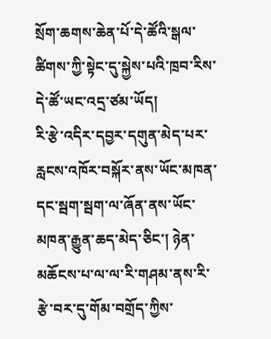སྲོག་ཆགས་ཆེན་པོ་དེ་ཚོའི་སྒལ་ཚིགས་ཀྱི་སྟེང་དུ་སྐྱེས་པའི་ཁྲབ་རིས་དེ་ཚོ་ཡང་འདྲ་ཙམ་ཡོད།
རི་རྩེ་འདིར་དབྱར་དགུན་མེད་པར་རླངས་འཁོར་བསྐོར་ནས་ཡོང་མཁན་དང་སྦག་སྦག་ལ་ཞོན་ནས་ཡོང་མཁན་རྒྱུན་ཆད་མེད་ཅིང་། ཉེན་མཆོངས་པ་ལ་ལ་རི་གཤམ་ནས་རི་རྩེ་བར་དུ་གོམ་བགྲོད་ཀྱིས་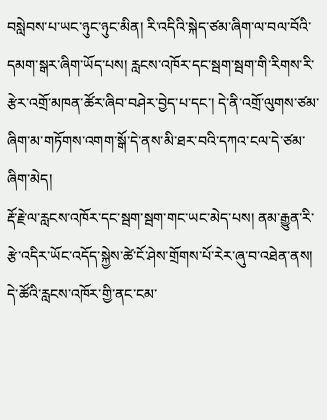བསླེབས་པ་ཡང་ཉུང་ཉུང་མིན། རི་འདིའི་སྐེད་ཙམ་ཞིག་ལ་བལ་བོའི་དམག་སྒར་ཞིག་ཡོད་པས། རླངས་འཁོར་དང་སྦག་སྦག་གི་རིགས་རི་རྩེར་འགྲོ་མཁན་ཚོར་ཞིབ་བཤེར་བྱེད་པ་དང་། དེ་ནི་འགྲོ་ལུགས་ཙམ་ཞིག་མ་གཏོགས་འགག་སྒོ་དེ་ནས་མི་ཐར་བའི་དཀའ་ངལ་དེ་ཙམ་ཞིག་མེད།
རྡོ་རྗེ་ལ་རླངས་འཁོར་དང་སྦག་སྦག་གང་ཡང་མེད་པས། ནམ་རྒྱུན་རི་རྩེ་འདིར་ཡོང་འདོད་སྐྱེས་ཚེ་ངོ་ཤེས་གྲོགས་པོ་རེར་ཞུ་བ་འཐེན་ནས། དེ་ཚོའི་རླངས་འཁོར་གྱི་ནང་ངམ་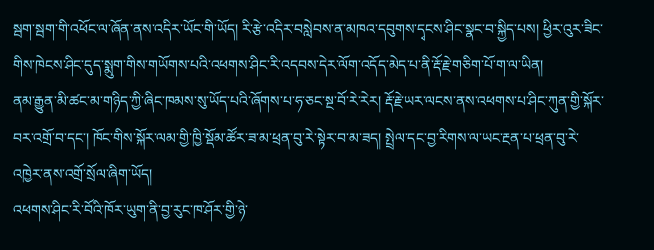སྦག་སྦག་གི་འཕོང་ལ་ཞོན་ནས་འདིར་ཡོང་གི་ཡོད། རི་རྩེ་འདིར་བསླེབས་ན་མཁའ་དབུགས་དྭངས་ཤིང་སྣང་བ་སྐྱིད་པས། ཕྱིར་འུར་ཟིང་གིས་ཁེངས་ཤིང་དུད་སྨུག་གིས་གཡོགས་པའི་འཕགས་ཤིང་རི་འདབས་དེར་ལོག་འདོད་མེད་པ་ནི་རྡོ་རྗེ་གཅིག་པོ་ག་ལ་ཡིན།
ནམ་རྒྱུན་མི་ཚང་མ་གཉིད་ཀྱི་ཞིང་ཁམས་སུ་ཡོད་པའི་ཞོགས་པ་ཧ་ཅང་སྔ་བོ་རེ་རེར། རྡོ་རྗེ་ཡར་ལངས་ནས་འཕགས་པ་ཤིང་ཀུན་གྱི་སྐོར་བར་འགྲོ་བ་དང་། ཁོང་གིས་སྐོར་ལམ་གྱི་ཁྱི་སྡོམ་ཚོར་ཟ་མ་ཕྲན་བུ་རེ་སྟེར་བ་མ་ཟད། སྤྲེལ་དང་བྱ་རིགས་ལ་ཡང་རྔན་པ་ཕྲན་བུ་རེ་འཁྱེར་ནས་འགྲོ་སྲོལ་ཞིག་ཡོད།
འཕགས་ཤིང་རི་བོའི་ཁོར་ཡུག་ནི་བྱ་རུང་ཁ་ཤོར་གྱི་ཉེ་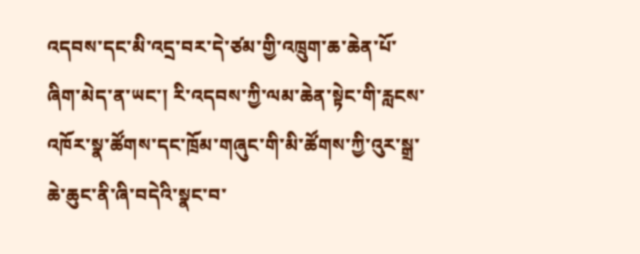འདབས་དང་མི་འདྲ་བར་དེ་ཙམ་གྱི་འཁྲུག་ཆ་ཆེན་པོ་ཞིག་མེད་ན་ཡང་། རི་འདབས་ཀྱི་ལམ་ཆེན་སྟེང་གི་རླངས་འཁོར་སྣ་ཚོགས་དང་ཁྲོམ་གཞུང་གི་མི་ཚོགས་ཀྱི་འུར་སྒྲ་ཆེ་ཆུང་ནི་ཞི་བདེའི་སྣང་བ་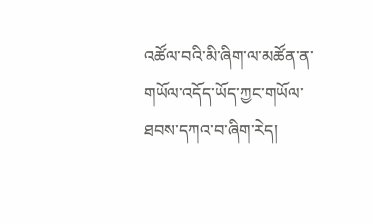འཚོལ་བའི་མི་ཞིག་ལ་མཚོན་ན་གཡོལ་འདོད་ཡོད་ཀྱང་གཡོལ་ཐབས་དཀའ་བ་ཞིག་རེད།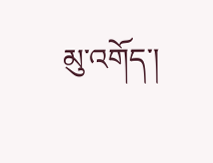མུ་འགོད་།